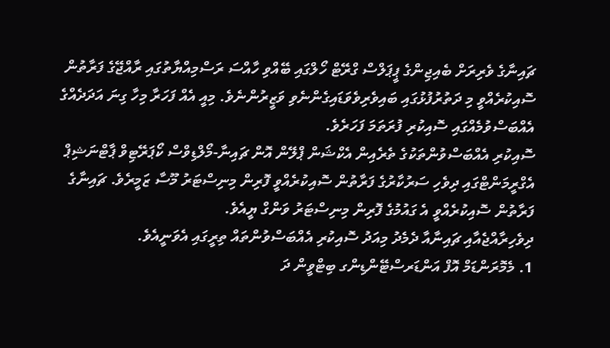ޗައިނާގެ ވެރިރަށް ބެއިޖިންގެ ޕީޕަލްސް ގްރޭޓް ހޯލްގައި ބޭއްވި ހާއްސަ ރަސްމިއްޔާތުގައި ރާއްޖޭގެ ފަރާތުން ސޮއިކުރެއްވީ މި ދަތުރުފުޅުގައި ބައިވެރިވެވަޑައިގެންނެވި ވަޒީރުންނެވެ. މިއީ އެއް ފަހަރާ މިހާ ގިނަ އަދަދެއްގެ އެއްބަސްވުމެއްގައި ސޮއިކުރި ފުރަތަމަ ފަހަރެވެ.
ސޮއިކުރި އެއްބަސްވުންތަކުގެ ތެރެއިން އެކްޝަން ޕްލޭން އޮން ޗައިނާ-މޯލްޑިވްސް ކޯޕަރޭޓިވް ޕާޓްނަޝިޕް އެގްރީމަންޓްގައި ދިވެހި ސަރުކާރުގެ ފަރާތުން ސޮއިކުރެއްވީ ފޮރިން މިނިސްޓަރު މޫސާ ޒަމީރެވެ. ޗައިނާގެ ފަރާތުން ސޮއިކުރެއްވީ އެ ގައުމުގެ ފޮރިން މިނިސްޓަރު ވަންގް ޔީއެވެ.
ދިވެހިރާއްޖެއާއި ޗައިނާއާ ދެމެދު މިއަދު ސޮއިކުރި އެއްބަސްވުންތައް ތިރީގައި އެވަނީއެވެ.
1. މެމޮރަންޑަމް އޮފް އަންޑަރސްޓޭންޑިންގ ބިޓްވީން ދަ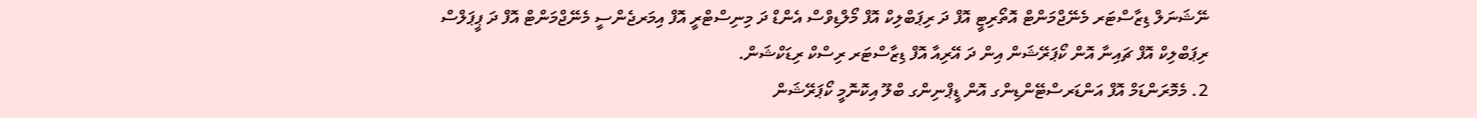ނޭޝަނަލް ޑިޒާސްޓަރ މެނޭޖްމަންޓް އޮތޯރިޓީ އޮފް ދަ ރިޕަބްލިކް އޮފް މޯލްޑިވްސް އެންޑް ދަ މިނިސްޓްރީ އޮފް އިމަރޖެންސީ މެނޭޖްމަންޓް އޮފް ދަ ޕީޕަލްސް ރިޕަބްލިކް އޮފް ޗައިނާ އޮން ކޯޕަރޭޝަން އިން ދަ އޭރިއާ އޮފް ޑިޒާސްޓަރ ރިސްކް ރިޑަކްޝަން.
2. މެމޮރަންޑަމް އޮފް އަންޑަރސްޓޭންޑިންގ އޮން ޑީޕްނިންގ ބްލޫ އިކޮނޮމީ ކޯޕަރޭޝަން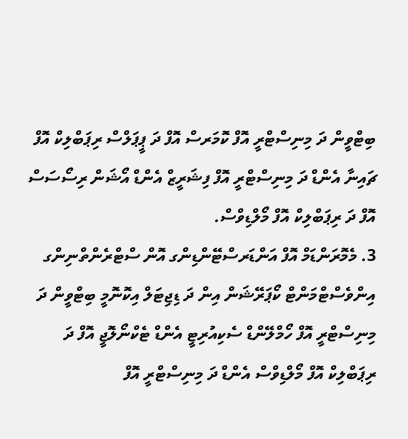ބިޓްވީން ދަ މިނިސްޓްރީ އޮފް ކޮމަރސް އޮފް ދަ ޕީޕަލްސް ރިޕަބްލިކް އޮފް ޗައިނާ އެންޑް ދަ މިނިސްޓްރީ އޮފް ފިޝަރީޒް އެންޑް އޯޝަން ރިސޯސަސް އޮފް ދަ ރިޕަބްލިކް އޮފް މޯލްޑިވްސް.
3. މެމޮރަންޑަމް އޮފް އަންޑަރސްޓޭންޑިންގ އޮން ސްޓްރެންތްނިންގ އިންވެސްޓްމަންޓް ކޯޕަރޭޝަން އިން ދަ ޑިޖިޓަލް އިކޮނޮމީ ބިޓްވީން ދަ މިނިސްޓްރީ އޮފް ހޯމްލޭންޑް ސެކިއުރިޓީ އެންޑް ޓެކްނޯލޮޖީ އޮފް ދަ ރިޕަބްލިކް އޮފް މޯލްޑިވްސް އެންޑް ދަ މިނިސްޓްރީ އޮފް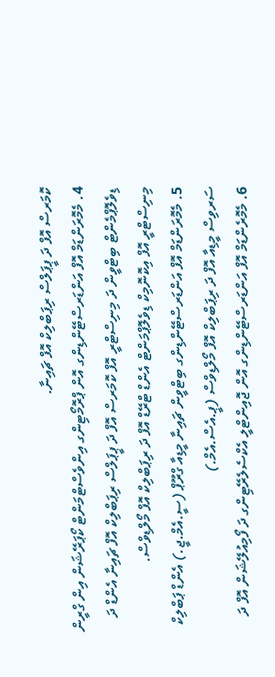ކޮމަރސް އޮފް ދަ ޕީޕަލްސް ރިޕަބްލިކް އޮފް ޗައިނާ.
4. މެމޮރަންޑަމް އޮފް އަންޑަރސްޓޭންޑިންގ އޮން ޕްރޮމޯޓިންގ އިންވެސްޓްމަންޓް ކޯޕަރޭޝަން އިން ގްރީން ޑިވެލޮޕްމެންޓް ބިޓްވީން ދަ މިނިސްޓްރީ އޮފް ކޮމަރސް އޮފް ދަ ޕީޕަލްސް ރިޕަބްލިކް އޮފް ޗައިނާ އެންޑް ދަ މިނިސްޓްރީ އޮފް އިކޮނޮމިކް ޑިވެލޮޕްމަންޓް އެންޑް ޓްރޭޑް އޮފް ދަ ރިޕަބްލިކް އޮފް މޯލްޑިވްސް.
5. މެމޮރަންޑަމް އޮފް އަންޑަރސްޓޭންޑިންގ ބިޓްވީން ޗައިނާ މީޑިއާ ގްރޫޕް (ސީ.އެމް.ޖީ.) އެންޑް ޕަބްލިކް ސަރވިސް މީޑިއާ އޮފް ދަ ރިޕަބްލިކް އޮފް މޯލްޑިވްސް (ޕީ.އެސް.އެމް.)
6. މެމޮރެންޑަމް އޮފް އަންޑަރސްޓޭންޑިންގ އޮން ޖޮއިންޓްލީ އެކްސެލެރޭޓިންގ ދަ ފޯމިއުލޭޝަން އޮފް ދަ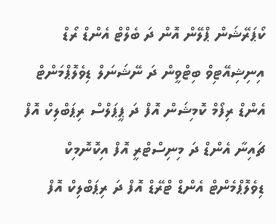ކޯޕަރޭޝަން ޕްލޭން އޮން ދަ ބެލްޓް އެންޑް ރޯޑް އިނިޝިއޭޓިވް ބިޓްވީން ދަ ނޭޝަނަލް ޑިވެލޮޕްމަންޓް އެންޑް ރިފޯމް ކޮމިޝަން އޮފް ދަ ޕީޕަލްސް ރިޕަބްލިކް އޮފް ޗައިނާ އެންޑް ދަ މިނިސްޓްރީ އޮފް އިކޮނޮމިކް ޑިވެލޮޕްމެންޓް އެންޑް ޓްރޭޑް އޮފް ދަ ރިޕަބްލިކް އޮފް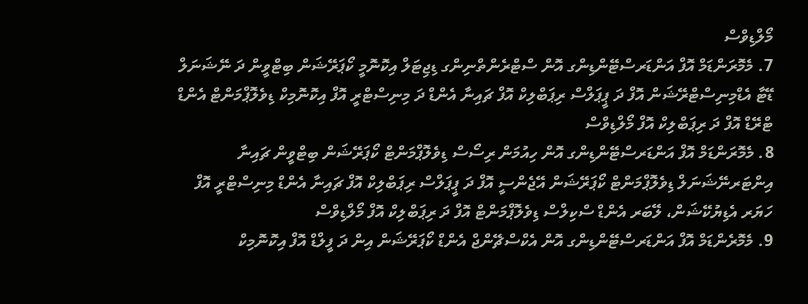މޯލްޑިވްސް
7. މެމޮރަންޑަމް އޮފް އަންޑަރސްޓޭންޑިންގ އޮން ސްޓްރެންތްނިންގ ޑިޖިޓަލް އިކޮނޮމީ ކޯޕަރޭޝަން ބިޓްވީން ދަ ނޭޝަނަލް ޑޭޓާ އެޑްމިނިސްޓްރޭޝަން އޮފް ދަ ޕީޕަލްސް ރިޕަބްލިކް އޮފް ޗައިނާ އެންޑް ދަ މިނިސްޓްރީ އޮފް އިކޮނޮމިކް ޑިވެލޮޕްމަންޓް އެންޑް ޓްރޭޑް އޮފް ދަ ރިޕަބްލިކް އޮފް މޯލްޑިވްސް
8. މެމޮރަންޑަމް އޮފް އަންޑަރސްޓޭންޑިންގ އޮން ހިއުމަން ރިސޯސް ޑިވެލޮޕްމަންޓް ކޯޕަރޭޝަން ބިޓްވީން ޗައިނާ އިންޓަރނޭޝަނަލް ޑިވެލޮޕްމަންޓް ކޯޕަރޭޝަން އޭޖެންސީ އޮފް ދަ ޕީޕަލްސް ރިޕަބްލިކް އޮފް ޗައިނާ އެންޑް މިނިސްޓްރީ އޮފް ހަޔަރ އެޑިޔުކޭޝަން، ލޭބަރ އެންޑް ސްކިލްސް ޑިވެލޮޕްމަންޓް އޮފް ދަ ރިޕަބްލިކް އޮފް މޯލްޑިވްސް
9. މެމޮރެންޑަމް އޮފް އަންޑަރސްޓޭންޑިންގ އޮން އެކްސްޗޭންޖް އެންޑް ކޯޕަރޭޝަން އިން ދަ ފީލްޑް އޮފް އިކޮނޮމިކް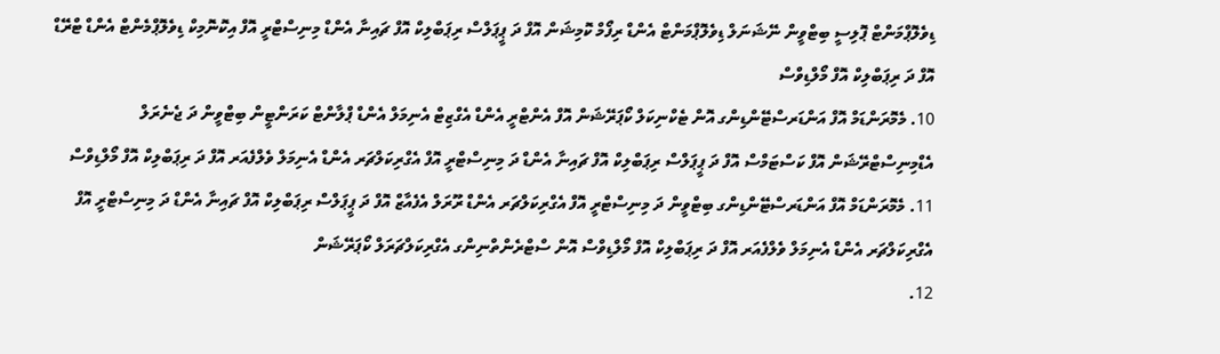ޑިވެލޮޕްމަންޓް ޕޮލިސީ ބިޓްވީން ނޭޝަނަލް ޑިވެލޮޕްމަންޓް އެންޑް ރިފޯމް ކޮމިޝަން އޮފް ދަ ޕީޕަލްސް ރިޕަބްލިކް އޮފް ޗައިނާ އެންޑް މިނިސްޓްރީ އޮފް އިކޮނޮމިކް ޑިވެލޮޕްމެންޓް އެންޑް ޓްރޭޑް އޮފް ދަ ރިޕަބްލިކް އޮފް މޯލްޑިވްސް
10. މެމޮރަންޑަމް އޮފް އަންޑަރސްޓޭންޑިންގ އޮން ޓެކްނިކަލް ކޯޕަރޭޝަން އޮފް އެންޓްރީ އެންޑް އެގްޒިޓް އެނިމަލް އެންޑް ޕްލާންޓް ކަރަންޓީން ބިޓްވީން ދަ ޖެނެރަލް އެޑްމިނިސްޓްރޭޝަން އޮފް ކަސްޓަމްސް އޮފް ދަ ޕީޕަލްސް ރިޕަބްލިކް އޮފް ޗައިނާ އެންޑް ދަ މިނިސްޓްރީ އޮފް އެގްރިކަލްޗަރ އެންޑް އެނިމަލް ވެލްފެއަރ އޮފް ދަ ރިޕަބްލިކް އޮފް މޯލްޑިވްސް
11. މެމޮރަންޑަމް އޮފް އަންޑަރސްޓޭންޑިންގ ބިޓްވީން ދަ މިނިސްޓްރީ އޮފް އެގްރިކަލްޗަރ އެންޑް ރޫރަލް އެފެއާޒް އޮފް ދަ ޕީޕަލްސް ރިޕަބްލިކް އޮފް ޗައިނާ އެންޑް ދަ މިނިސްޓްރީ އޮފް އެގްރިކަލްޗަރ އެންޑް އެނިމަލް ވެލްފެއަރ އޮފް ދަ ރިޕަބްލިކް އޮފް މޯލްޑިވްސް އޮން ސްޓްރެންތްނިންގ އެގްރިކަލްޗަރަލް ކޯޕަރޭޝަން
12.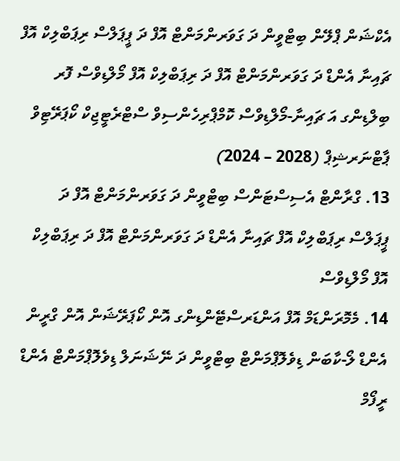އެކްޝަން ޕްލޭން ބިޓްވީން ދަ ގަވަރންމަންޓް އޮފް ދަ ޕީޕަލްސް ރިޕަބްލިކް އޮފް ޗައިނާ އެންޑް ދަ ގަވަރންމަންޓް އޮފް ދަ ރިޕަބްލިކް އޮފް މޯލްޑިވްސް ފޮރ ބިލްޑިންގ އަ ޗައިނާ-މޯލްޑިވްސް ކޮމްޕްރިހެންސިވް ސްޓްރެޓީޖިކް ކޯޕަރޭޓިވް ޕާޓްނަރޝިޕް (2028 – 2024)
13. ގްރާންޓް އެސިސްޓަންސް ބިޓްވީން ދަ ގަވަރންމަންޓް އޮފް ދަ ޕީޕަލްސް ރިޕަބްލިކް އޮފް ޗައިނާ އެންޑް ދަ ގަވަރންމަންޓް އޮފް ދަ ރިޕަބްލިކް އޮފް މޯލްޑިވްސް
14. މެމޮރަންޑަމް އޮފް އަންޑަރސްޓޭންޑިންގ އޮން ކޯޕަރޭޝަން އޮން ގްރީން އެންޑް ލޯ-ކާބަން ޑިވެލޮޕްމަންޓް ބިޓްވީން ދަ ނޭޝަނަލް ޑިވެލޮޕްމަންޓް އެންޑް ރީފޯމް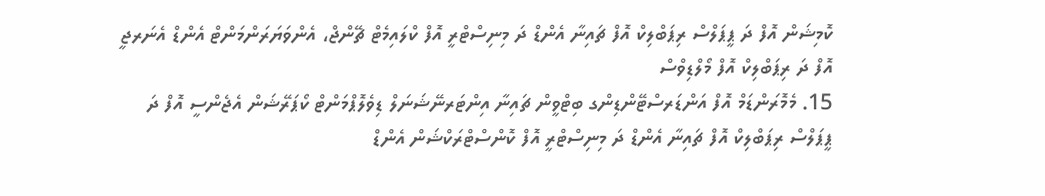ކޮމިޝަން އޮފް ދަ ޕީޕަލްސް ރިޕަބްލިކް އޮފް ޗައިނާ އެންޑް ދަ މިނިސްޓްރީ އޮފް ކްލައިމެޓް ޗޭންޖް، އެންވަޔަރަންމަންޓް އެންޑް އެނަރޖީ އޮފް ދަ ރިޕަބްލިކް އޮފް މޯލްޑިވްސް
15. މެމޮރަންޑަމް އޮފް އަންޑަރސްޓޭންޑިންގ ބިޓްވީން ޗައިނާ އިންޓަރނޭޝަނަލް ޑިވެލޮޕްމަންޓް ކޯޕަރޭޝަން އެޖެންސީ އޮފް ދަ ޕީޕަލްސް ރިޕަބްލިކް އޮފް ޗައިނާ އެންޑް ދަ މިނިސްޓްރީ އޮފް ކޮންސްޓްރަކްޝަން އެންޑް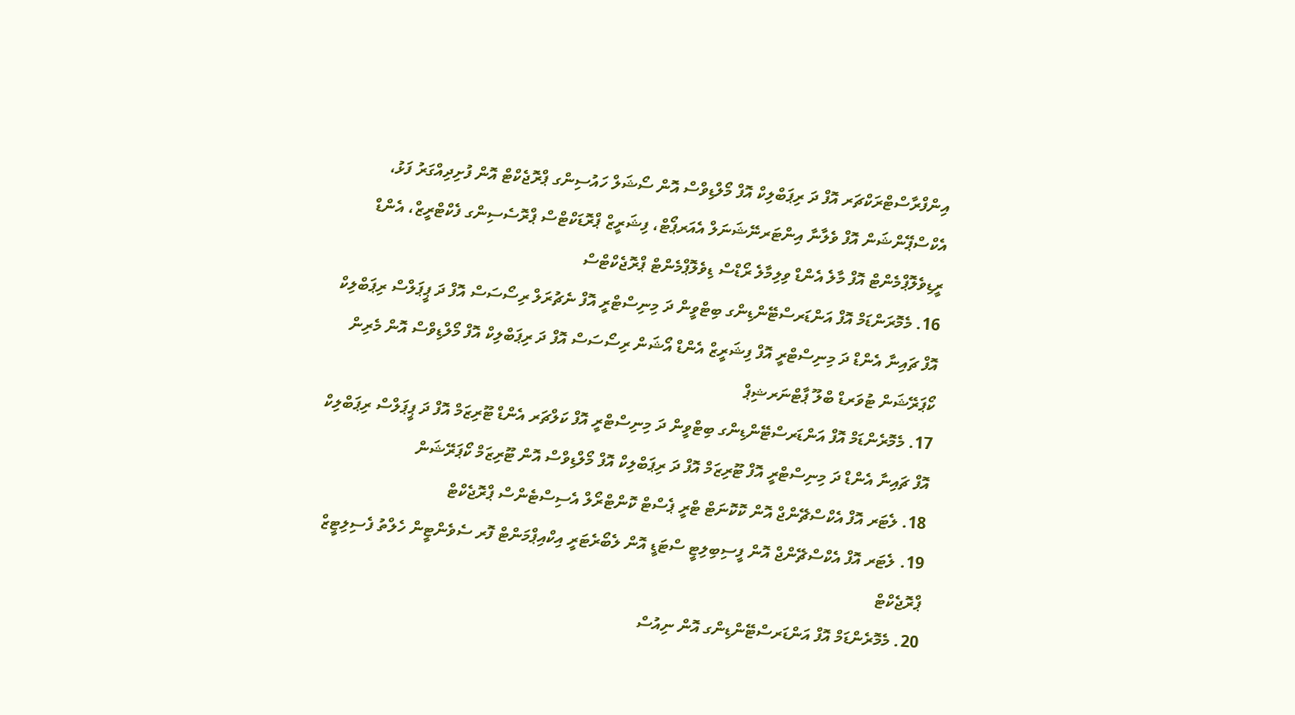އިންފްރާސްޓްރަކްޗަރ އޮފް ދަ ރިޕަބްލިކް އޮފް މޯލްޑިވްސް އޮން ސޯޝަލް ހައުސިންގ ޕްރޮޖެކްޓް އޮން ފުށިދިއްގަރު ފަޅު، އެކްސްޕޭންޝަން އޮފް ވެލާނާ އިންޓަރނޭޝަނަލް އެއަރޕޯޓް، ފިޝަރީޒް ޕްރޮޑަކްޓްސް ޕްރޮސެސިންގ ފެކްޓްރީޒް، އެންޑް ރީޑިވެލޮޕްމެންޓް އޮފް މާލެ އެންޑް ވިލިމާލެ ރޯޑްސް ޑިވެލޮޕްމެންޓް ޕްރޮޖެކްޓްސް
16. މެމޮރަންޑަމް އޮފް އަންޑަރސްޓޭންޑިންގ ބިޓްވީން ދަ މިނިސްޓްރީ އޮފް ނެޗުރަލް ރިސޯސަސް އޮފް ދަ ޕީޕަލްސް ރިޕަބްލިކް އޮފް ޗައިނާ އެންޑް ދަ މިނިސްޓްރީ އޮފް ފިޝަރީޒް އެންޑް އޯޝަން ރިސޯސަސް އޮފް ދަ ރިޕަބްލިކް އޮފް މޯލްޑިވްސް އޮން މެރިން ކޯޕަރޭޝަން ޓުވަރޑް ބްލޫ ޕާޓްނަރޝިޕް
17. މެމޮރެންޑަމް އޮފް އަންޑަރސްޓޭންޑިންގ ބިޓްވީން ދަ މިނިސްޓްރީ އޮފް ކަލްޗަރ އެންޑް ޓޫރިޒަމް އޮފް ދަ ޕީޕަލްސް ރިޕަބްލިކް އޮފް ޗައިނާ އެންޑް ދަ މިނިސްޓްރީ އޮފް ޓޫރިޒަމް އޮފް ދަ ރިޕަބްލިކް އޮފް މޯލްޑިވްސް އޮން ޓޫރިޒަމް ކޯޕަރޭޝަން
18. ލެޓަރ އޮފް އެކްސްޗޭންޖް އޮން ކޮކޮނަޓް ޓްރީ ޕެސްޓް ކޮންޓްރޯލް އެސިސްޓެންސް ޕްރޮޖެކްޓް
19. ލެޓަރ އޮފް އެކްސްޗޭންޖް އޮން ފީސިބިލިޓީ ސްޓަޑީ އޮން ލެބޯރެޓަރީ އިކްއިޕްމަންޓް ފޮރ ސެވެންޓީން ހެލްތު ފެސިލިޓީޒް ޕްރޮޖެކްޓް
20. މެމޮރެންޑަމް އޮފް އަންޑަރސްޓޭންޑިންގ އޮން ނިއުސް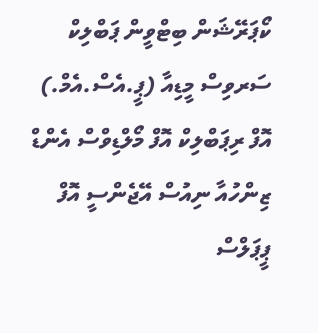ކޯޕަރޭޝަން ބިޓްވީން ޕަބްލިކް ސަރވިސް މީޑިއާ (ޕީ.އެސް.އެމް.) އޮފް ރިޕަބްލިކް އޮފް މޯލްޑިވްސް އެންޑް ޒިންހުއާ ނިއުސް އޭޖެންސީ އޮފް ޕީޕަލްސް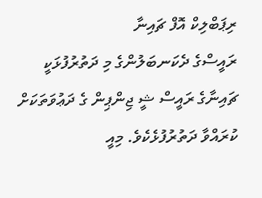ރިޕަބްލިކް އޮފް ޗައިނާ
ރައީސްގެ ދެކަނބަލުންގެ މި ދަތުރުފުޅަކީ ޗައިނާގެ ރައީސް ޝީ ޖިންޕިން ގެ ދަޢުވަތަކަށް ކުރައްވާ ދަތުރުފުޅެކެވެ. މިއީ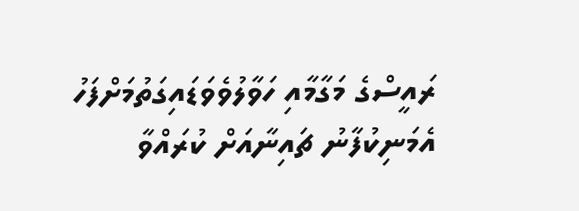ރައީސްގެ މަގާމާއި ހަވާލުވެވަޑައިގަތުމަށްފަހު އެމަނިކުފާނު ޗައިނާއަށް ކުރައްވާ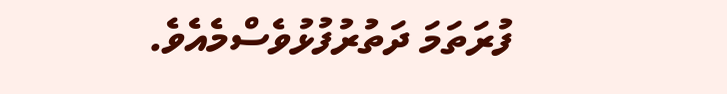ފުރަތަމަ ދަތުރުފުޅުވެސްމެއެވެ.